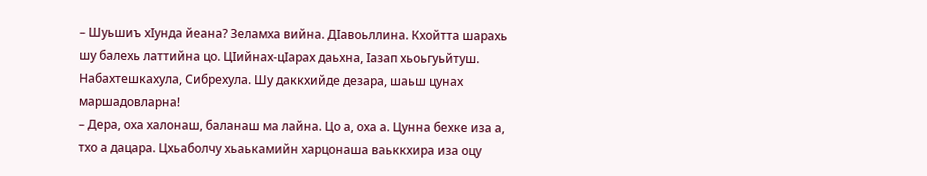– Шуьшиъ хIунда йеана? Зеламха вийна. ДIавоьллина. Кхойтта шарахь шу балехь латтийна цо. ЦIийнах-цIарах даьхна, Iазап хьоьгуьйтуш. Набахтешкахула, Сибрехула. Шу даккхийде дезара, шаьш цунах маршадовларна!
– Дера, оха халонаш, баланаш ма лайна. Цо а, оха а. Цунна бехке иза а, тхо а дацара. Цхьаболчу хьаькамийн харцонаша ваьккхира иза оцу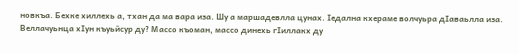новкъа. Бехке хиллехь а, тхан да ма вара иза. Шу а маршадевлла цунах. Iедална кхераме волчуьра дIаваьлла иза. Веллачуьнца хIун къуьйсур ду? Массо къоман, массо динехь гIиллакх ду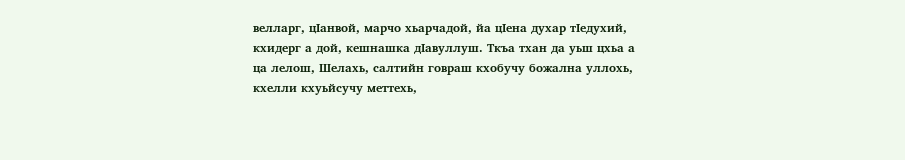велларг, цIанвой, марчо хьарчадой, йа цIена духар тIедухий, кхидерг а дой, кешнашка дIавуллуш. Ткъа тхан да уьш цхьа а ца лелош, Шелахь, салтийн говраш кхобучу божална уллохь, кхелли кхуьйсучу меттехь,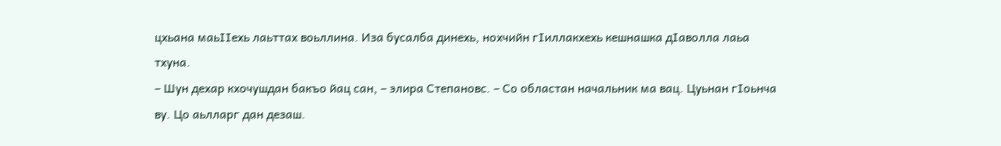цхьана мaьIIеxь лаьттах воьллина. Иза бусалба динехь, нохчийн гIиллакхехь кешнашка дIаволла лаьа тхуна.
– Шун дехар кхочушдан бакъо йац сан, – элира Степановс. – Со областан начальник ма вац. Цуьнан гIоьнча ву. Цо аьлларг дан дезаш.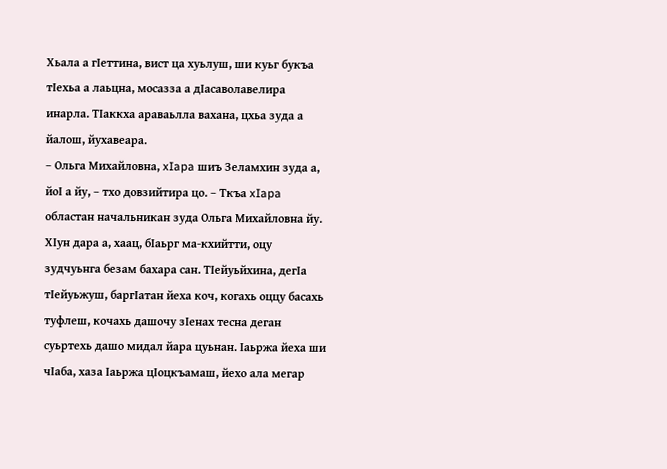Хьала а гIеттина, вист ца хуьлуш, ши куьг букъа тIехьа а лаьцна, мосазза а дIасаволавелира инарла. ТIаккха араваьлла вахана, цхьа зуда а йалош, йухавеара.
– Ольга Михайловна, xIapa шиъ Зеламхин зуда а, йоI а йу, – тхо довзийтира цо. – Ткъа xIapa областан начальникан зуда Ольга Михайловна йу.
ХIун дара а, хаац, бIаьрг ма-кхийтти, оцу зудчуьнга безам бахара сан. ТIейуьйхина, дегIа тIейуьжуш, баргIатан йеха коч, когахь оццу басахь туфлеш, кочахь дашочу зIенах тесна деган суьртехь дашо мидал йара цуьнан. Iаьржа йеха ши чIаба, хаза Iаьржа цIоцкъамаш, йехо ала мегар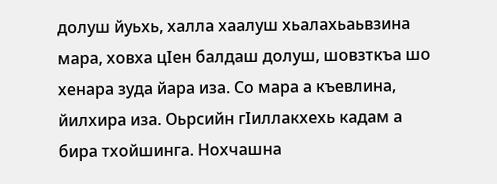долуш йуьхь, халла хаалуш хьалахьаьвзина мара, ховха цIен балдаш долуш, шовзткъа шо хенара зуда йара иза. Со мара а къевлина, йилхира иза. Оьрсийн гIиллакхехь кадам а бира тхойшинга. Нохчашна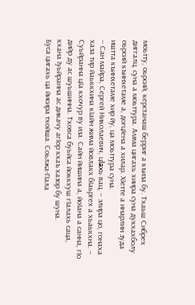моьтту, оьрсий, керстанаш берриг а къиза бу. Тхаьш Сибрех диггалц, суна а моьттура. Амма цигахь хиира суна дукхахболу оьрсий къинхетаме а, догцIена а хилар. ХIетте а инарлин зуда иштта къинхетаме хир йу, ца моьттура суна.
– Сан майра, Сергей Николаевич, цIaxь вац, – элира цо, гонаха хаза тир йаьккхина кIайн жима йовлакх бIаьргех а хьаькхна. – Суьйранна цIа кхочур ву иза. Сайн йишина а, йоIана а санна, гIо дийр ду ас шуьшинна. Тховса буьйса йоккхуш гIалахь саца, кхана Iуьйранна ас дикачу агIор кхаъ хазор бу шуна.
Буса цигахь ца йисира тхойша. Соьлжа-ГIала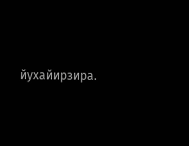йухайирзира.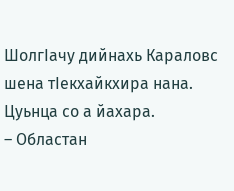ШолгIачу дийнахь Караловс шена тIекxaйкхира нана. Цуьнца со а йахара.
– Областан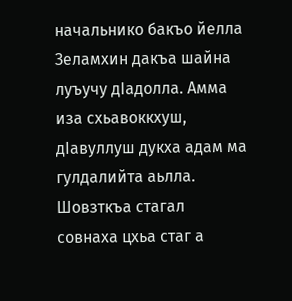начальнико бакъо йелла Зеламхин дакъа шайна луъучу дIадолла. Aмма иза схьавоккхуш, дIавуллуш дукха адам ма гулдалийта аьлла. Шовзткъа стагал совнаха цхьа стаг а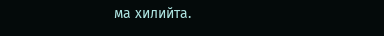ма хилийта.